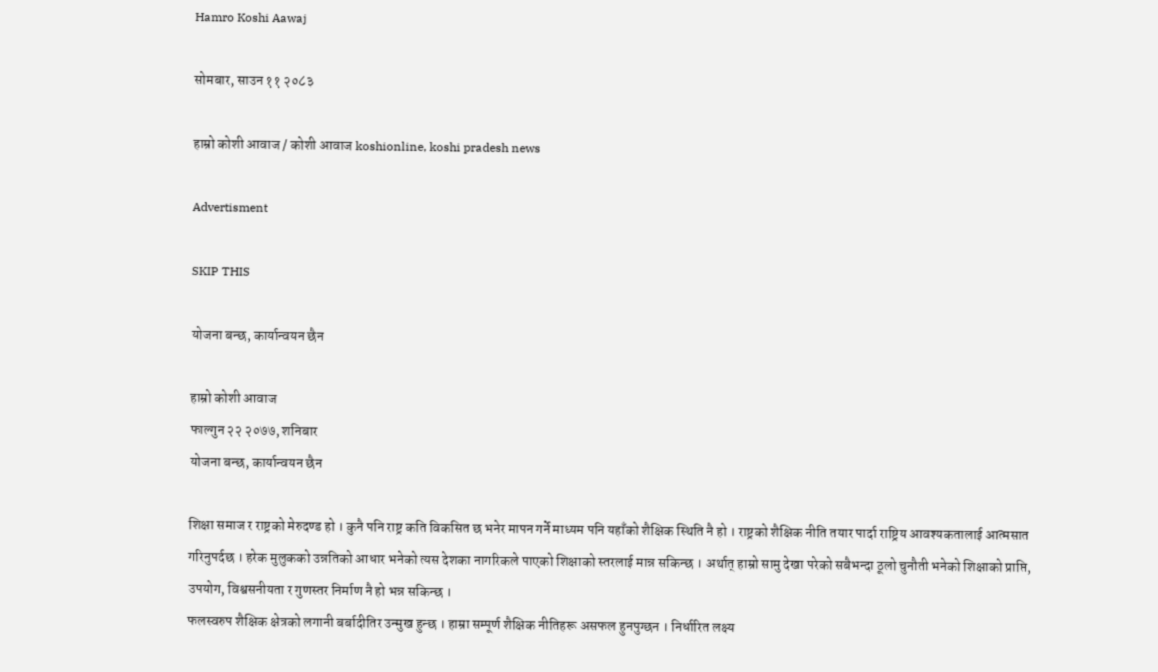Hamro Koshi Aawaj

सोमबार, साउन ११ २०८३

हाम्रो कोशी आवाज / कोशी आवाज koshionline, koshi pradesh news

Advertisment

SKIP THIS

योजना बन्छ, कार्यान्वयन छैन

हाम्रो कोशी आवाज
फाल्गुन २२ २०७७, शनिबार
योजना बन्छ, कार्यान्वयन छैन

शिक्षा समाज र राष्ट्रको मेरुदण्ड हो । कुनै पनि राष्ट्र कति विकसित छ भनेर मापन गर्ने माध्यम पनि यहाँको शैक्षिक स्थिति नै हो । राष्ट्रको शैक्षिक नीति तयार पार्दा राष्ट्रिय आवश्यकतालाई आत्मसात गरिनुपर्दछ । हरेक मुलुकको उन्नतिको आधार भनेको त्यस देशका नागरिकले पाएको शिक्षाको स्तरलाई मान्न सकिन्छ । अर्थात् हाम्रो सामु देखा परेको सबैभन्दा ठूलो चुनौती भनेको शिक्षाको प्राप्ति, उपयोग, विश्वसनीयता र गुणस्तर निर्माण नै हो भन्न सकिन्छ ।
फलस्वरुप शैक्षिक क्षेत्रको लगानी बर्बादीतिर उन्मुख हुन्छ । हाम्रा सम्पूर्ण शैक्षिक नीतिहरू असफल हुनपुग्छन । निर्धारित लक्ष्य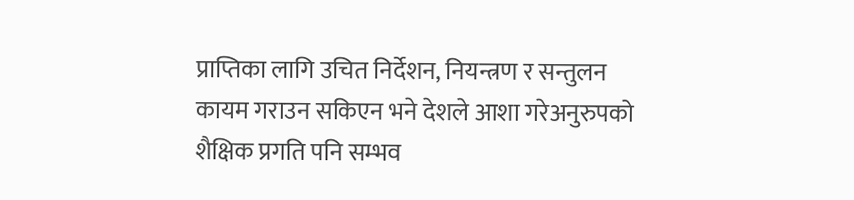प्राप्तिका लागि उचित निर्देशन, नियन्त्रण र सन्तुलन कायम गराउन सकिएन भने देशले आशा गरेअनुरुपको शैक्षिक प्रगति पनि सम्भव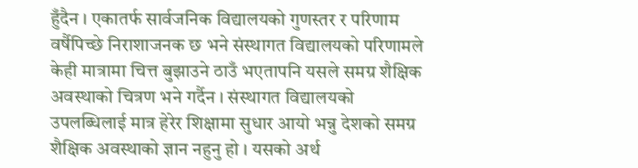हुँदैन । एकातर्फ सार्वजनिक विद्यालयको गुणस्तर र परिणाम वर्षैपिच्छे निराशाजनक छ भने संस्थागत विद्यालयको परिणामले केही मात्रामा चित्त बुझाउने ठाउँ भएतापनि यसले समग्र शैक्षिक अवस्थाको चित्रण भने गर्दैन । संस्थागत विद्यालयको उपलब्धिलाई मात्र हेरेर शिक्षामा सुधार आयो भन्नु देशको समग्र शैक्षिक अवस्थाको ज्ञान नहुनु हो । यसको अर्थ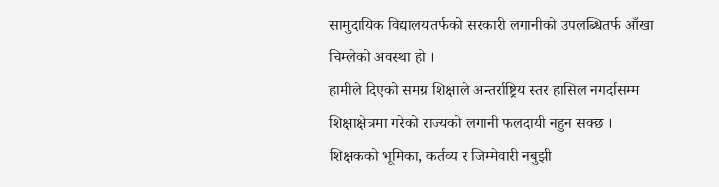सामुदायिक विद्यालयतर्फको सरकारी लगानीको उपलब्धितर्फ आँखा चिम्लेको अवस्था हो ।
हामीले दिएको समग्र शिक्षाले अन्तर्राष्ट्रिय स्तर हासिल नगर्दासम्म शिक्षाक्षेत्रमा गरेको राज्यको लगानी फलदायी नहुन सक्छ । शिक्षकको भूमिका, कर्तव्य र जिम्मेवारी नबुझी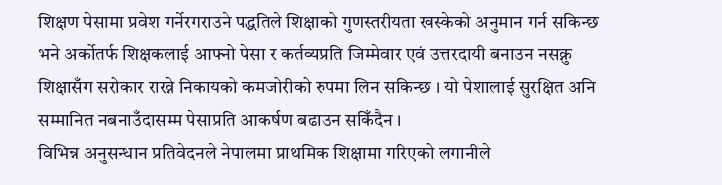शिक्षण पेसामा प्रवेश गर्नेरगराउने पद्धतिले शिक्षाको गुणस्तरीयता खस्केको अनुमान गर्न सकिन्छ भने अर्कोतर्फ शिक्षकलाई आफ्नो पेसा र कर्तव्यप्रति जिम्मेवार एवं उत्तरदायी बनाउन नसक्नु शिक्षासँग सरोकार राख्ने निकायको कमजोरीको रुपमा लिन सकिन्छ । यो पेशालाई सुरक्षित अनि सम्मानित नबनाउँदासम्म पेसाप्रति आकर्षण बढाउन सकिँदैन ।
विभिन्न अनुसन्धान प्रतिवेदनले नेपालमा प्राथमिक शिक्षामा गरिएको लगानीले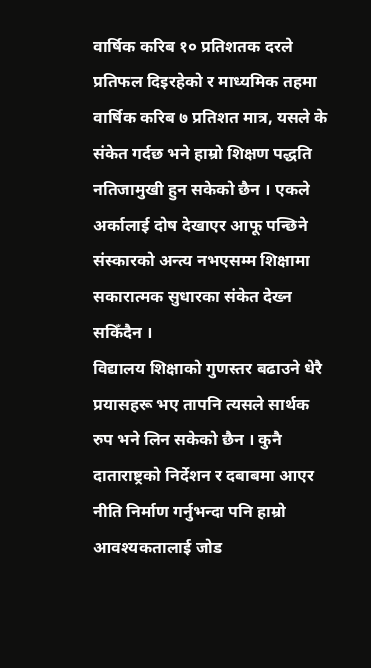वार्षिक करिब १० प्रतिशतक दरले प्रतिफल दिइरहेको र माध्यमिक तहमा वार्षिक करिब ७ प्रतिशत मात्र, यसले के संकेत गर्दछ भने हाम्रो शिक्षण पद्धति नतिजामुखी हुन सकेको छैन । एकले अर्कालाई दोष देखाएर आफू पन्छिने संस्कारको अन्त्य नभएसम्म शिक्षामा सकारात्मक सुधारका संकेत देख्न सकिँदैन ।
विद्यालय शिक्षाको गुणस्तर बढाउने धेरै प्रयासहरू भए तापनि त्यसले सार्थक रुप भने लिन सकेको छैन । कुनै दाताराष्ट्रको निर्देशन र दबाबमा आएर नीति निर्माण गर्नुभन्दा पनि हाम्रो आवश्यकतालाई जोड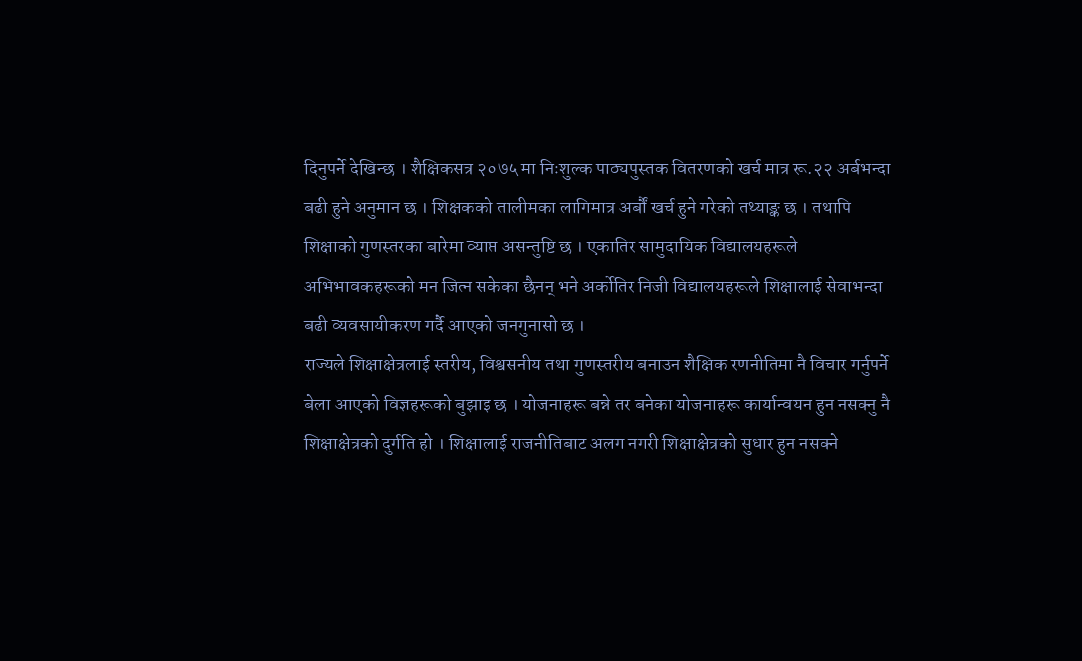दिनुपर्ने देखिन्छ । शैक्षिकसत्र २०७५ मा निःशुल्क पाठ्यपुस्तक वितरणको खर्च मात्र रू.२२ अर्बभन्दा बढी हुने अनुमान छ । शिक्षकको तालीमका लागिमात्र अर्बौं खर्च हुने गरेको तथ्याङ्क छ । तथापि शिक्षाको गुणस्तरका बारेमा व्याप्त असन्तुष्टि छ । एकातिर सामुदायिक विद्यालयहरूले अभिभावकहरूको मन जित्न सकेका छैनन् भने अर्कोतिर निजी विद्यालयहरूले शिक्षालाई सेवाभन्दा बढी व्यवसायीकरण गर्दै आएको जनगुनासो छ ।
राज्यले शिक्षाक्षेत्रलाई स्तरीय, विश्वसनीय तथा गुणस्तरीय बनाउन शैक्षिक रणनीतिमा नै विचार गर्नुपर्ने बेला आएको विज्ञहरूको बुझाइ छ । योजनाहरू बन्ने तर बनेका योजनाहरू कार्यान्वयन हुन नसक्नु नै शिक्षाक्षेत्रको दुर्गति हो । शिक्षालाई राजनीतिबाट अलग नगरी शिक्षाक्षेत्रको सुधार हुन नसक्ने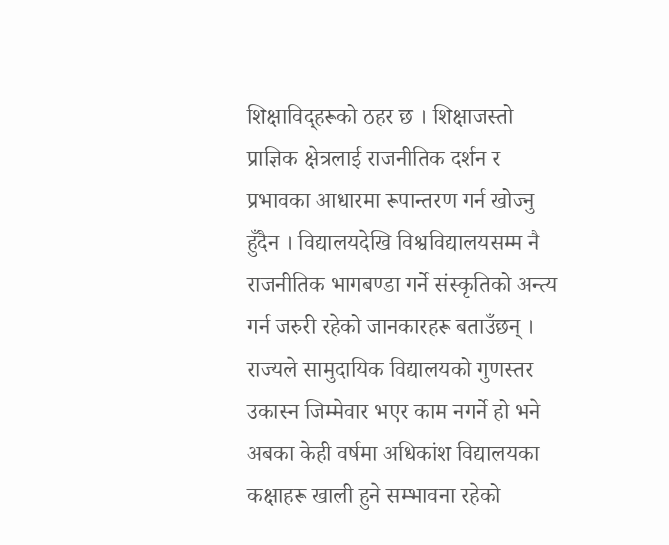शिक्षाविद्हरूको ठहर छ । शिक्षाजस्तो प्राज्ञिक क्षेत्रलाई राजनीतिक दर्शन र प्रभावका आधारमा रूपान्तरण गर्न खोज्नु हुँदैन । विद्यालयदेखि विश्वविद्यालयसम्म नै राजनीतिक भागबण्डा गर्ने संस्कृतिको अन्त्य गर्न जरुरी रहेको जानकारहरू बताउँछन् । राज्यले सामुदायिक विद्यालयको गुणस्तर उकास्न जिम्मेवार भएर काम नगर्ने हो भने अबका केही वर्षमा अधिकांश विद्यालयका कक्षाहरू खाली हुने सम्भावना रहेको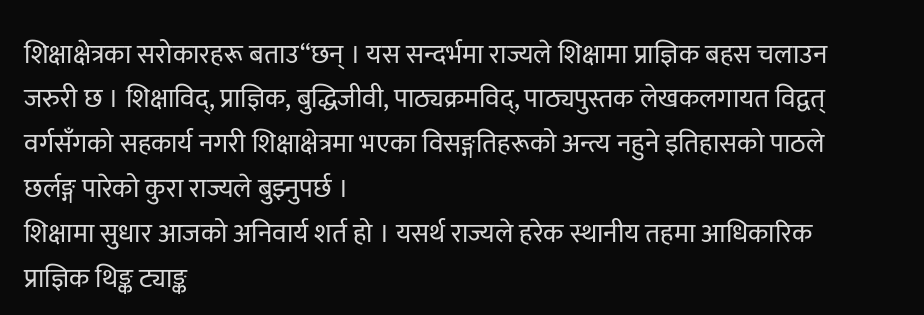शिक्षाक्षेत्रका सरोकारहरू बताउ“छन् । यस सन्दर्भमा राज्यले शिक्षामा प्राज्ञिक बहस चलाउन जरुरी छ । शिक्षाविद्, प्राज्ञिक, बुद्धिजीवी, पाठ्यक्रमविद्, पाठ्यपुस्तक लेखकलगायत विद्वत् वर्गसँगको सहकार्य नगरी शिक्षाक्षेत्रमा भएका विसङ्गतिहरूको अन्त्य नहुने इतिहासको पाठले छर्लङ्ग पारेको कुरा राज्यले बुझ्नुपर्छ ।
शिक्षामा सुधार आजको अनिवार्य शर्त हो । यसर्थ राज्यले हरेक स्थानीय तहमा आधिकारिक प्राज्ञिक थिङ्क ट्याङ्क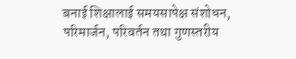बनाई शिक्षालाई समयसापेक्ष संशोधन, परिमार्जन, परिवर्तन तथा गुणस्तरीय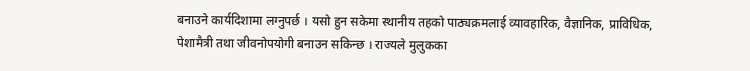बनाउने कार्यदिशामा लग्नुपर्छ । यसो हुन सकेमा स्थानीय तहको पाठ्यक्रमलाई व्यावहारिक, वैज्ञानिक, प्राविधिक, पेशामैत्री तथा जीवनोपयोगी बनाउन सकिन्छ । राज्यले मुलुकका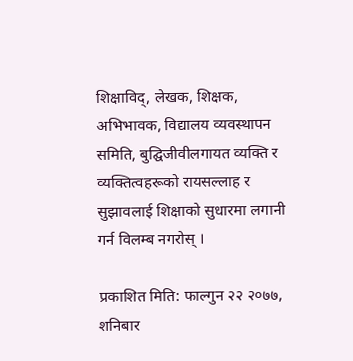शिक्षाविद्, लेखक, शिक्षक, अभिभावक, विद्यालय व्यवस्थापन समिति, बुद्घिजीवीलगायत व्यक्ति र व्यक्तित्वहरूको रायसल्लाह र सुझावलाई शिक्षाको सुधारमा लगानी गर्न विलम्ब नगरोस् ।

प्रकाशित मिति: फाल्गुन २२ २०७७, शनिबार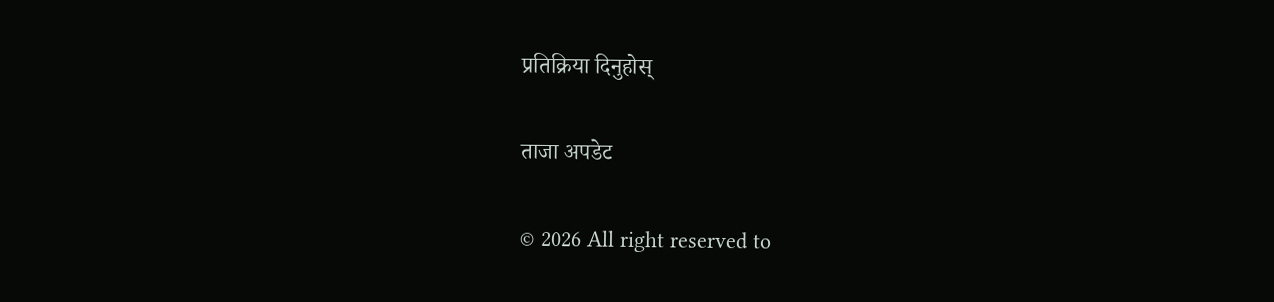प्रतिक्रिया दिनुहोस्

ताजा अपडेट

© 2026 All right reserved to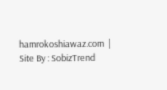hamrokoshiawaz.com  | Site By : SobizTrend